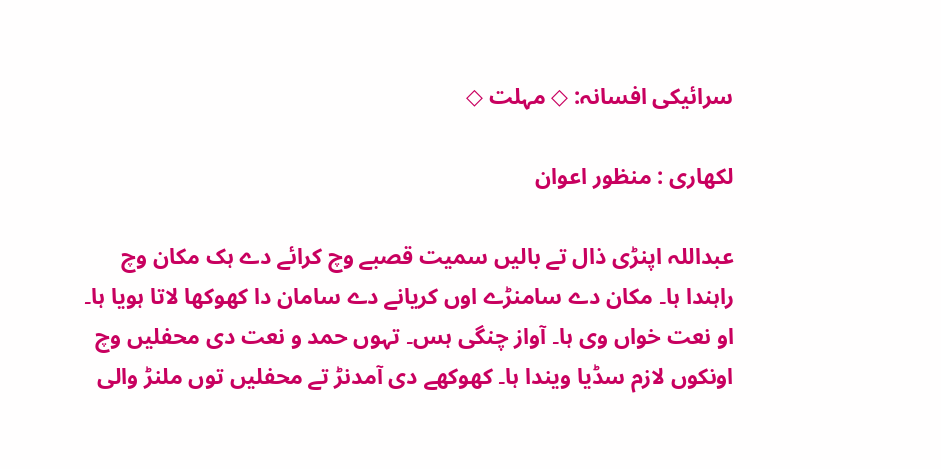سرائیکی افسانہ: ◇ مہلت ◇

لکھاری : منظور اعوان

عبداللہ اپنڑی ذال تے بالیں سمیت قصبے وچ کرائے دے ہک مکان وچ راہندا ہا۔ مکان دے سامنڑے اوں کریانے دے سامان دا کھوکھا لاتا ہویا ہا۔ او نعت خواں وی ہا۔ آواز چنگی ہس۔ تہوں حمد و نعت دی محفلیں وچ اونکوں لازم سڈیا ویندا ہا۔ کھوکھے دی آمدنڑ تے محفلیں توں ملنڑ والی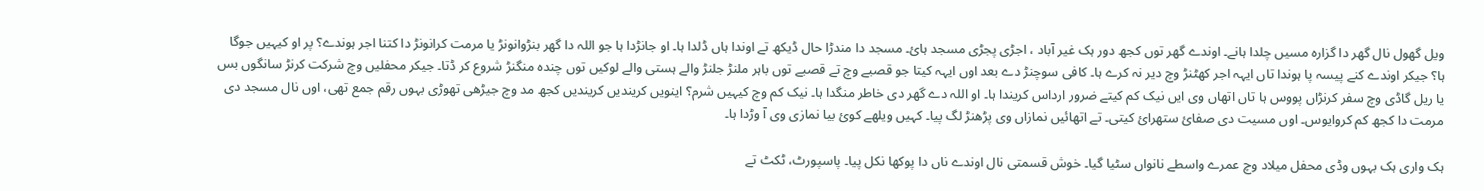ویل گھول نال گھر دا گزارہ مسیں چلدا ہانے۔ اوندے گھر توں کجھ دور ہک غیر آباد ، اجڑی پجڑی مسجد ہائ۔ مسجد دا مندڑا حال ڈیکھ تے اوندا ہاں ڈلدا ہا۔ او جانڑدا ہا جو اللہ دا گھر بنڑوانونڑ یا مرمت کرانونڑ دا کتنا اجر ہوندے؟ پر او کیہیں جوگا ہا؟ جیکر اوندے کنے پیسہ پا ہوندا تاں ایہہ اجر کھٹنڑ وچ دیر نہ کرے ہا۔ کافی سوچنڑ دے بعد اوں ایہہ کیتا جو قصبے وچ تے قصبے توں باہر ملنڑ جلنڑ والے ہستی والے لوکیں توں چندہ منگنڑ شروع کر ڈتا۔ جیکر محفلیں وچ شرکت کرنڑ سانگوں بس یا ریل گاڈی وچ سفر کرنڑاں پووس ہا تاں اتھاں وی ایں نیک کم کیتے ضرور ارداس کریندا ہا۔ او اللہ دے گھر دی خاطر منگدا ہا۔ نیک کم وچ کیہیں شرم؟ اینویں کریندیں کریندیں کجھ مد وچ جیڑھی تھوڑی بہوں رقم جمع تھی، اوں نال مسجد دی مرمت دا کجھ کم کروایوس۔ اوں مسیت دی صفائ ستھرائ کیتی۔ تے اتھائیں نمازاں وی پڑھنڑ لگ پیا۔ کہیں ویلھے کوئ بیا نمازی وی آ وڑدا ہا۔

ہک واری ہک بہوں وڈی محفل میلاد وچ عمرے واسطے نانواں سٹیا گیا۔ خوش قسمتی نال اوندے ناں دا پوکھا نکل پیا۔ پاسپورٹ، ٹکٹ تے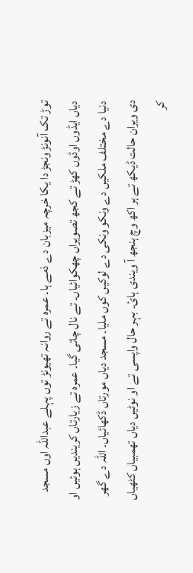توڑ تک آنونڑ ونجڑ دا یکا خرچہ میزبان دے ذمے ہا۔ عمرہ تے روانہ تھیونڑ توں پہلے عبداللہ اوں مسجد دیاں ایڈوں اوڈوں کھڑ تے کجھ تصویراں چھکوائیاں۔ تے نال چاتی گیا۔ عمرہ تے زیارتاں کریندیں ہوئیں او دنیا دے مختلف ملکیں دے ونکو ونکی دے لوکیں کوں ملیا۔ مسجد دیاں مورتاں ڈکھائیاں۔ اللہ دے گھر دی ویران حالت ڈیکھ تے ہر اکھ وچ ہنجھ آ ویندی ہائ۔ بہر حال واپسی تے او نوٹیں دیاں تھمبیاں کٹھیاں کر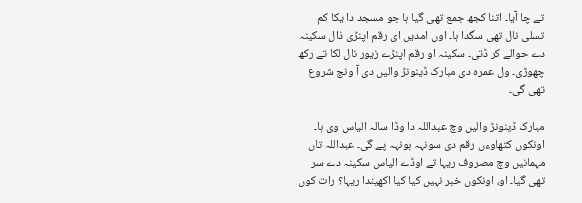تے چا آیا۔ اتنا کجھ جمع تھی گیا ہا جو مسجد دا یکا کم تسلی نال تھی سگدا ہا۔ اوں امدیں ای رقم اپنڑی ذال سکینہ دے حوالے کر ڈتی۔ سکینہ او رقم اپنڑے زیور نال لکا تے رکھ چھوڑی۔ ول عمرہ دی مبارک ڈینونڑ والیں دی آ ونج شروع تھی گی۔

مبارک ڈینونڑ والیں وچ عبداللہ دا وڈا سالہ الیاس وی ہا۔ اونکوں کتھاوءں رقم دی سونہہ بونہہ پے گی۔ عبداللہ تاں مہمانیں وچ مصروف ریہا تے اوڈے الیاس سکینہ دے سر تھی گیا۔ او، اونکوں خبر نہیں کیا کیا اکھیندا ریہا؟ رات کوں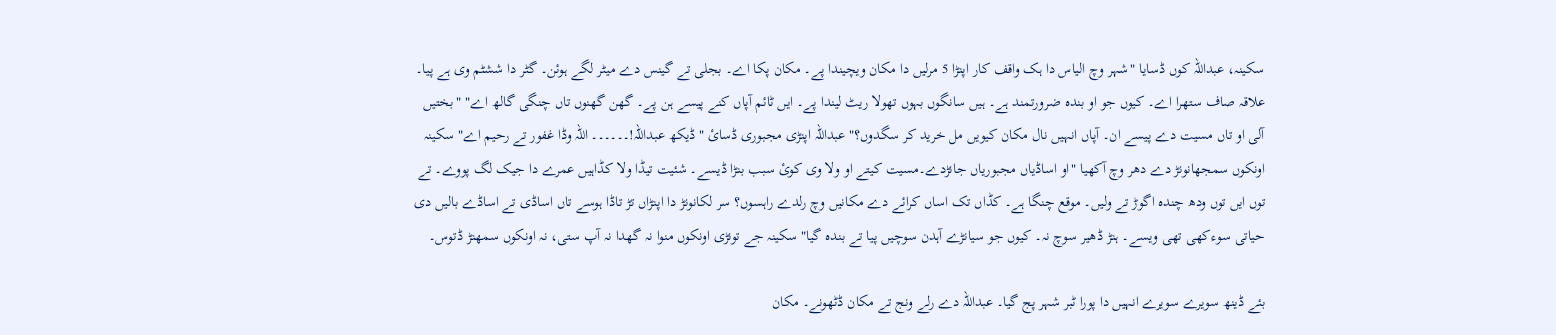سکینہ، عبداللہ کوں ڈسایا "شہر وچ الیاس دا ہک واقف کار اپنڑا 5 مرلیں دا مکان ویچیندا پے۔ مکان پکا اے۔ بجلی تے گینس دے میٹر لگے ہوئن۔ گٹر دا ششٹم وی ہے پیا۔ علاقہ صاف ستھرا اے۔ کیوں جو او بندہ ضرورتمند ہے۔ ہیں سانگوں بہوں تھولا ریٹ لیندا پے۔ ایں ٹائم آپاں کنے پیسے ہن پے۔ گھن گھنوں تاں چنگی گالھ اے" "بختیں آلی او تاں مسیت دے پیسے ان۔ آپاں انہیں نال مکان کیویں مل خرید کر سگدوں؟" عبداللہ اپنڑی مجبوری ڈسائ "ڈیکھ عبداللہ!۔۔۔۔۔۔ اللہ وڈا غفور تے رحیم اے" سکینہ اونکوں سمجھانونڑ دے دھر وچ آکھیا "او اساڈیاں مجبوریاں جانڑدے۔مسیت کیتے او ولا وی کوئ سبب بنڑا ڈیسے۔ شئیت تیڈا ولا کڈاہیں عمرے دا جیک لگ پووے۔ تے توں ایں توں ودھ چندہ اگوڑ تے ولیں۔ موقع چنگا ہے۔ کڈاں تک اساں کرائے دے مکانیں وچ رلدے راہسوں؟ سر لکانونڑ دا اپنڑاں تڑ تاڈا ہوسے تاں اساڈی تے اساڈے بالیں دی حیاتی سوءکھی تھی ویسے۔ ہنڑ ڈھیر سوچ نہ۔ کیوں جو سیانڑے آہدن سوچیں پیا تے بندہ گیا" سکینہ جے تونڑی اونکوں منوا نہ گھدا نہ آپ ستی، نہ اونکوں سمھنڑ ڈتوس۔

بئے ڈینھ سویرے سویرے انہیں دا پورا ٹبر شہر پج گیا۔ عبداللہ دے رلے ونج تے مکان ڈٹھونے۔ مکان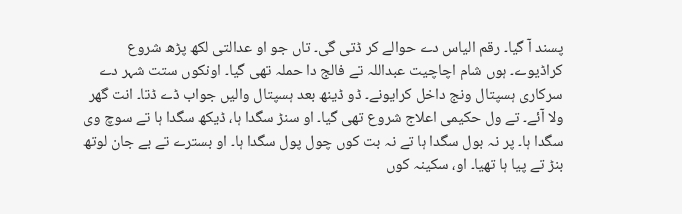پسند آ گیا۔ رقم الیاس دے حوالے کر ڈتی گی۔ تاں جو او عدالتی لکھ پڑھ شروع کراڈیوے۔ ہوں شام اچاچیت عبداللہ تے فالج دا حملہ تھی گیا۔ اونکوں ستت شہر دے سرکاری ہسپتال ونج داخل کرایونے۔ ڈو ڈینھ بعد ہسپتال والیں جواب ڈے ڈتا۔ انت گھر ولا آئے۔ تے ول حکیمی اعلاج شروع تھی گیا۔ او سنڑ سگدا ہا، ڈیکھ سگدا ہا تے سوچ وی سگدا ہا۔ پر نہ بول سگدا ہا تے نہ بت کوں چول پول سگدا ہا۔ او بسترے تے بے جان لوتھ بنڑ تے پیا ہا تھیا۔ او، سکینہ کوں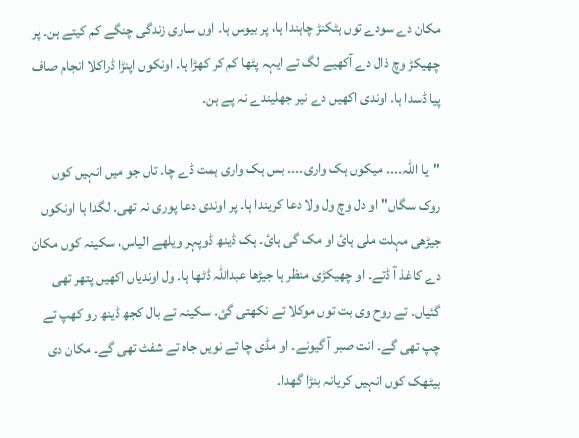مکان دے سودے توں ہٹکنڑ چاہندا ہا، پر بیوس ہا۔ اوں ساری زندگی چنگے کم کیتے ہن۔ پر چھیکڑ وچ ذال دے آکھیے لگ تے ایہہ پٹھا کم کر کھڑا ہا۔ اونکوں اپنڑا ڈراکلا انجام صاف پیا ڈسدا ہا۔ اوندی اکھیں دے نیر جھلیندے نہ پے ہن۔

"یا اللہ۔۔۔۔ میکوں ہک واری۔۔۔۔ بس ہک واری ہمت ڈے چا۔ تاں جو میں انہیں کوں روک سگاں" او دل وچ ول ولا دعا کریندا ہا۔ پر اوندی دعا پوری نہ تھی۔ لگدا ہا اونکوں جیڑھی مہلت ملی ہائ او مک گی ہائ۔ ہک ڈینھ ڈوپہر ویلھے الیاس، سکینہ کوں مکان دے کاغذ آ ڈتے۔ او چھیکڑی منظر ہا جیڑھا عبداللہ ڈٹھا ہا۔ ول اوندیاں اکھیں پتھر تھی گئیاں۔ تے روح وی بت توں موکلا تے نکھتی گئ۔ سکینہ تے بال کجھ ڈینھ رو کھپ تے چپ تھی گے۔ انت صبر آ گیونے۔ او مڈی چا تے نویں جاہ تے شفٹ تھی گے۔ مکان دی بیٹھک کوں انہیں کریانہ بنڑا گھدا۔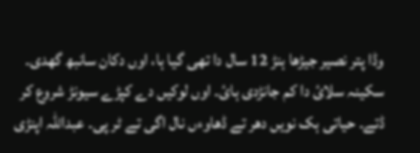وڈا پتر نصیر جیڑھا ہنڑ 12 سال دا تھی گیا ہا، اوں دکان سانبھ گھدی۔ سکینہ سلائ دا کم جانڑدی ہائ۔ اوں لوکیں دے کپڑے سیونڑ شروع کر ڈتے۔ حیاتی ہک نویں دھر تے ڈھاوءں نال اگی تے ٹر پی۔ عبداللہ اپنڑی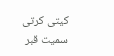کیتی کرتی سمیت قبر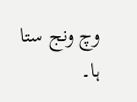وچ ونج ستا ہا۔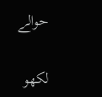حوالے

لکھو